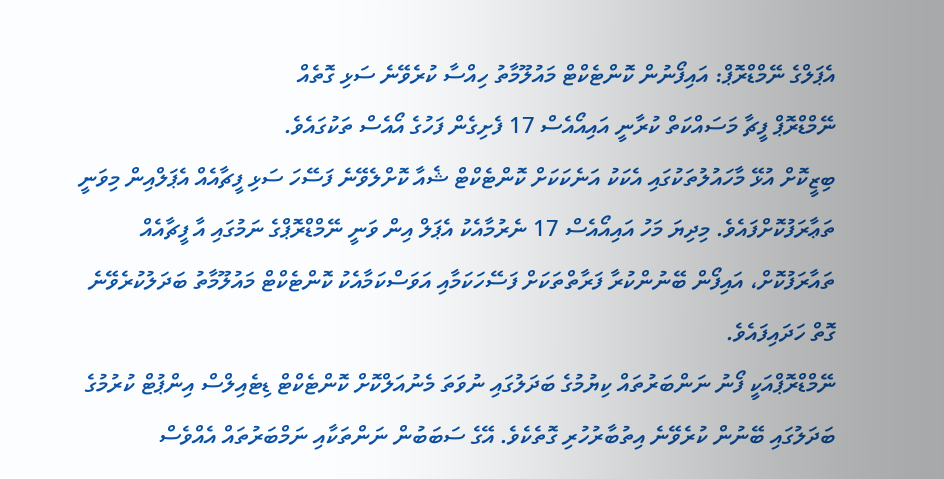އެޕަލްގެ ނޭމްޑްރޮޕް: އައިފޯނުން ކޮންޓެކްޓް މައުލޫމާތު ހިއްސާ ކުރެވޭނެ ސަޅި ގޮތެއް
ނޭމްޑްރޮޕް ފީޗާ މަސައްކަތް ކުރާނީ އައިއޯއެސް 17 ފެށިގެން ފަހުގެ އޯއެސް ތަކުގައެވެ.
ބިޒީކޮށް އުޅޭ މާހައުލުތަކުގައި އެކަކު އަނެކަކަށް ކޮންޓެކްޓް ޝެއާ ކޮށްލެވޭނެ ފަސޭހަ ސަޅި ފީޗާއެއް އެޕަލްއިން މިވަނީ ތަޢާރަފުކޮށްފައެވެ. މިދިޔަ މަހު އައިއޯއެސް 17 ނެރުމާއެކު އެޕަލް އިން ވަނީ ނޭމްޑްރޮޕްގެ ނަމުގައި އާ ފީޗާއެއް ތައާރަފުކޮށް، އައިފޯން ބޭނުންކުރާ ފަރާތްތަކަށް ފަސޭހަކަމާއި އަވަސްކަމާއެކު ކޮންޓެކްޓް މައުލޫމާތު ބަދަލުކުރެވޭނެ ގޮތް ހަދައިފައެވެ.
ނޭމްޑްރޮޕްއަކީ ފޯނު ނަންބަރުތައް ކިޔުމުގެ ބަދަލުގައި ނުވަތަ މެނުއަލްކޮށް ކޮންޓެކްޓް ޑިޓެއިލްސް އިންޕުޓް ކުރުމުގެ ބަދަލުގައި ބޭނުން ކުރެވޭނެ އިތުބާރުހުރި ގޮތެކެވެ. އޭގެ ސަބަބުން ނަންތަކާއި ނަމްބަރުތައް އެއްވެސް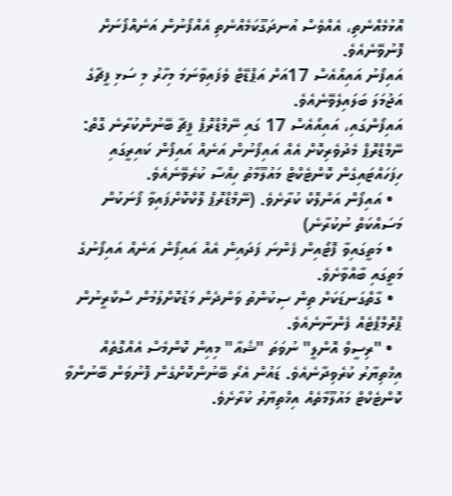އޮޅުމެއްނެތި، އެއްވެސް އުނދަގޫކަމެއްނެތި އެއްފޯނުން އަނެއްފޯނަށް ފޮނުވޭނެއެވެ.
އައިފޯނު އައިއޯއެސް 17އަށް އަޕްޑޭޓް ވެފައިވާނަމަ މިހާރު މި ސަޅި ފީޗާގެ އަޖުމަލަ ބަލައިލެވޭނެއެވެ.
އައިފޯންގައި، އައިއޯއެސް 17 ގައި ނޭމްޑްރޮޕް ފީޗާ ބޭނުންކުރާނެ ގޮތް:
ނޭމްޑްރޮޕް މެދުވެރިކޮށް އެއް އައިފޯނުން އަނެއް އައިފޯން ކައިރީގައި ހިފަހައްޓައިގެން ކޮންޓެކްޓް މައުލޫމާތު ހިއްސާ ކުރެވޭނެއެވެ.
  • އައިފޯން އަންލޮކް ކުރާށެވެ. (ނޭމްޑްރޮޕް ލޮކްކޮށްފައިވާ ފޯނަކުން މަސައްކަތް ނުކުރާނެ)
  • މަތީގައިވާ ފޮޓޯއިން ފެންނަ ފަދައިން އެއް އައިފޯން އަނެއް އައިފޯނުގެ މަތީގައި ބާއްވާށެވެ.
  • ގާތްގަނޑަކަށް ތިން ސިކުންތު ވަންދެން މަޑުކޮށްލުމުން ސްކްރީނުން ޕްރޮމްޕްޓެއް ފެންނާނެއެވެ.
  • "ރިސީވް އޮންލީ" ނުވަތަ "ޝެއާ" މިއިން ކޮންމެސް އެއްގޮތެއް އިޚްތިޔާރު ކުރެވިދާނެއެވެ. ޑައުން އެރޯ ބޭނުންކޮށްގެން ފޮނުވަން ބޭނުންވާ ކޮންޓެކްޓް މައުލޫމާތެއް އިޚްތިޔާރު ކުރާށެވެ.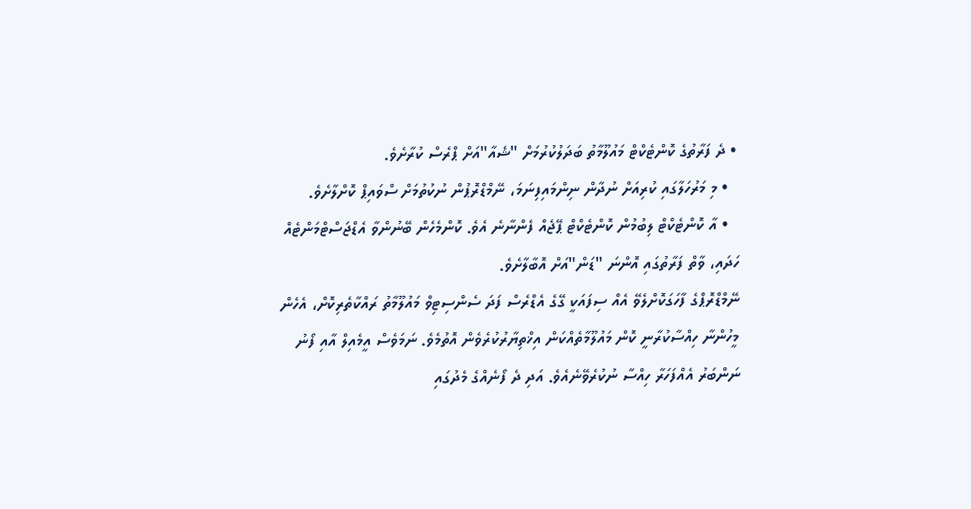• ދެ ފަރާތުގެ ކޮންޓެކްޓް މައުލޫމާތު ބަދަލުކުރުމަށް "ޝެއާ"އަށް ޕްރެސް ކުރާށެވެ.
  • މި މަރުހަލާގައި ކުރިއަށް ނުދާން ނިންމައިފިނަމަ، ނޭމްޑްރޮޕުން ނުކުތުމަށް ސްވައިޕް ކޮށްލާށެވެ.
  • އާ ކޮންޓެކްޓް ލިބުމުން ކޮންޓެކްޓް ޕޭޖެއް ފެންނާނެ އެވެ. ކޮންމެހެން ބޭނުންވާ އެޑްޖަސްޓްމަންޓެއް ހަދައި، ވާތް ފަރާތުގައި އޮންނަ "ޑަން"އަށް އޮބާލާށެވެ.
ނޭމްޑްރޮޕްގެ ފާހަގަކޮށްލެވޭ އެއް ސިފައަކީ ގޭގެ އެޑްރެސް ފަދަ ސެންސިޓިވް މައުލޫމާތު ރައްކާތެރިކޮށް، އެހެން މީހުންނާ ހިއްސާކުރާނީ ކޮން މައުލޫމާތެއްކަން އިޚްތިޔާރުކުރެވެން އޮތުމެވެ. ނަމަވެސް އީމެއިލް އާއި ފޯނު ނަންބަރު އެއްފަހަރާ ހިއްސާ ނުކުރެވޭނެއެވެ. އަދި ދެ ފޯނެއްގެ މެދުގައި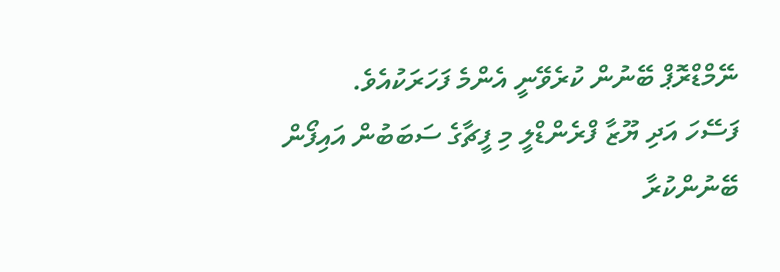ނޭމްޑްރޮޕް ބޭނުން ކުރެވޭނީ އެންމެ ފަހަރަކުއެވެ.
ފަސޭހަ އަދި ޔޫޒާ ފްރެންޑްލީ މި ފީޗާގެ ސަބަބުން އައިފޯން ބޭނުންކުރާ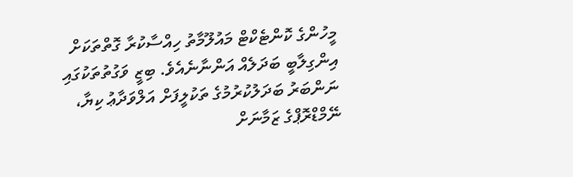މީހުންގެ ކޮންޓެކްޓް މައުލޫމާތު ހިއްސާކުރާ ގޮތްތަކަށް އިންގިލާބީ ބަދަލެއް އަންނާނެއެވެ. ބިޒީ ވަގުތުތަކުގައި ނަންބަރު ބަދަލުކުރުމުގެ ތަކުލީފަށް އަލްވަދާޢު ކިޔާ، ނޭމްޑްރޮޕްގެ ޒަމާނަށް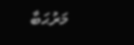މަރުޙަބާ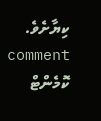ކިޔާށެވެ.
comment ކޮމެންޓް